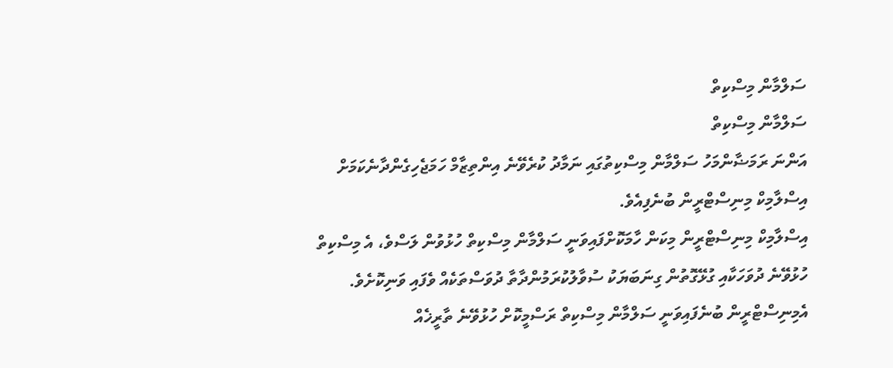ސަލްމާން މިސްކިތް
ސަލްމާން މިސްކިތް
އަންނަ ރަމަޟާންމަހު ސަލްމާން މިސްކިތުގައި ނަމާދު ކުރެވޭނެ އިންތިޒާމް ހަމަޖެހިގެންދާނެކަމަށް އިސްލާމިކް މިނިސްޓްރީން ބުނެފިއެވެ.
އިސްލާމިކް މިނިސްޓްރީން މިކަން ހާމަކޮށްފައިވަނީ ސަލްމާން މިސްކިތް ހުޅުވުން ލަސްވެ، އެ މިސްކިތް ހުޅުވޭނެ ދުވަހަކާއި ގުޅޭގޮތުން ގިނަބަޔަކު ސުވާލުކުރަމުންދާތާ ދުވަސްތަކެއް ވެފައި ވަނިކޮށެވެ. އެމިނިސްޓްރީން ބުނެފައިވަނީ ސަލްމާން މިސްކިތް ރަސްމީކޮށް ހުޅުވޭނެ ތާރީޚެއް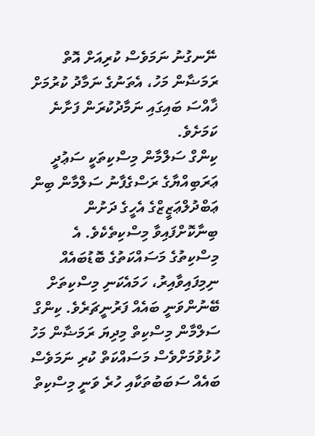ނޭނގުނު ނަމަވެސް ކުރިއަށް އޮތް ރަމަޟާން މަހު، އެތަނުގެ ނަމާދު ކުރުމަށް ޚާއްސަ ބައިގައި ނަމާދުކުރަން ފަށާނެ ކަމަށެވެ.
ކިންގް ސަލްމާން މިސްކިތަކީ ސަޢުދީ ޢަރަބިއްޔާގެ ރަސްގެފާނު ސަލްމާން ބިން ޢަބްދުލްޢަޒީޒްގެ އެހީގެ ދަށުން ބިނާކޮށްފައިވާ މިސްކިތެކެވެ. އެ މިސްކިތުގެ މަސައްކަތުގެ ބޮޑުބައެއް ނިމިފައިވާއިރު، ހަމައެކަނި މިސްކިތަށް ބޭނުންވަނީ ބައެއް ފަރުނީޗަރެވެ. ކިންގް ސަލްމާން މިސްކިތް މިދިޔަ ރަމަޟާން މަހު ހުޅުވުމަށްވެސް މަސައްކަތް ކުރި ނަމަވެސް ބައެއް ސަބަބުތަކާއި ހުރެ ވަނީ މިސްކިތް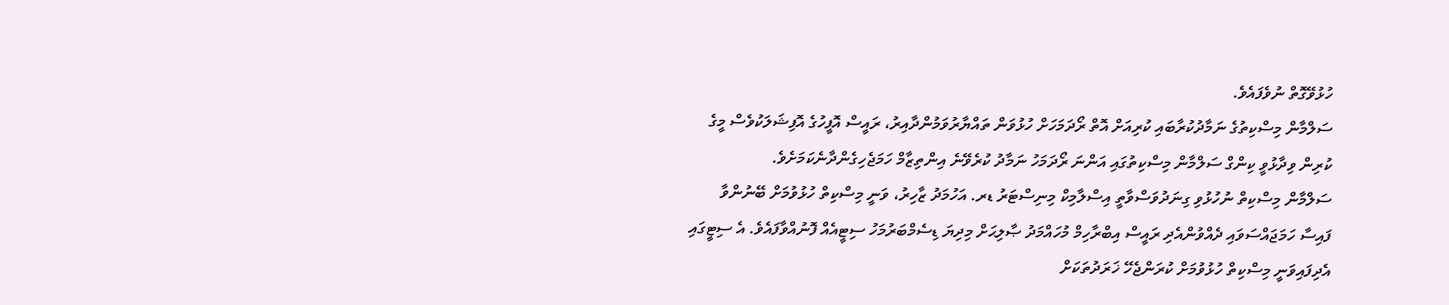ހުޅުވޭގޮތް ނުވެފައެވެ.
ސަލްމާން މިސްކިތުގެ ނަމާދުކުރާބައި ކުރިއަށް އޮތް ރޯދަމަހަށް ހުޅުވަން ތައްޔާރުވަމުންދާއިރު، ރައީސް އޮފީހުގެ އޮފިޝަލަކުވެސް މީގެ ކުރިން ވިދާޅުވީ ކިންގް ސަލްމާން މިސްކިތުގައި އަންނަ ރޯދަމަހު ނަމާދު ކުރެވޭނެ އިންތިޒާމް ހަމަޖެހިގެންދާނެކަމަށެވެ.
ސަލްމާން މިސްކިތް ނުހުޅުވި ގިނަދުވަސްވާތީ އިސްލާމިކް މިނިސްޓަރު ޑރ. އަހުމަދު ޒާހިރު، ވަނީ މިސްކިތް ހުޅުވުމަށް ބޭނުންވާ ފައިސާ ހަމަޖައްސަވައި ދެއްވުންއެދި ރައީސް އިބްރާހިމް މުހައްމަދު ޞާލިޙަށް މިދިޔަ ޑިސެމްބަރުމަހު ސިޓީއެއް ފޮނުއްވާފައެވެ. އެ ސިޓީގައި އެދިފައިވަނީ މިސްކިތް ހުޅުވުމަށް ކުރަންޖެހޭ ޚަރަދުތަކަށް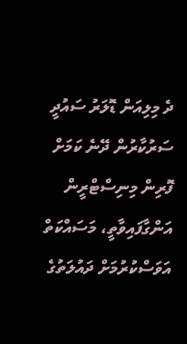ދެ މިލިއަން ޑޮލަރު ސައުދީ ސަރުކާރުން ދޭނެ ކަމަށް ފޮރިން މިނިސްޓްރީން އަންގާފައިވާތީ، މަސައްކަތް އަވަސްކުރުމަށް ދައުލަތުގެ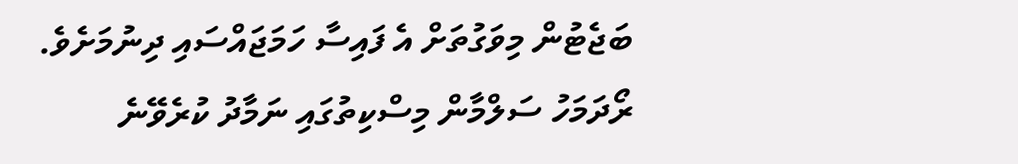ބަޖެޓުން މިވަގުތަށް އެ ފައިސާ ހަމަޖައްސައި ދިނުމަށެވެ.
ރޯދަމަހު ސަލްމާން މިސްކިތުގައި ނަމާދު ކުރެވޭނެ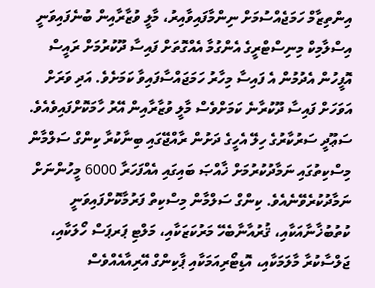އިންތިޒާމް ހަމަޖެއްސުމަށް ނިންމާފައިވާއިރު، މާލީ ވުޒާރާއިން ބުނެފައިވަނީ އިސްލާމިކް މިނިސްޓްރީގެ އެންގުމާ އެއްގޮތަށް ފައިސާ ދޫކުރުމަށް ރައީސް އޮފީހުން އެދުމުން އެ ފައިސާ މިހާރު ހަމަޖައްސާފައިވާ ކަމަށެވެ. އަދި ވަރަށް އަވަހަށް ފައިސާ ދޫކުރާނެ ކަމަށްވެސް މާލީ ވުޒާރާއިން އޭރު ހާމަކޮށްފައިވެއެވެ.
ސަޢޫދީ ސަރުކާރުގެ ހިލޭ އެހީގެ ދަށުން ރާއްޖޭގައި ބިނާކުރާ ކިންގް ސަލްމާން މިސްކިތުގައި ނަމާދުކުރުމަށް ޚާއްޞަ ބައިގައި އެއްފަހަރާ 6000 މީހުންނަށް ނަމާދުކުރެވޭނެއެވެ. ކިންގް ސަލްމާން މިސްކިތް ފަރުމާކޮށްފައިވަނީ ކުތުބުޚާނާއަކާއި، ޤުރުއާނާބެހޭ މަރުކަޒަކާއި، މަލްޓި ޕަރޕަސް ހޯލަކާއި، ޖަލްސާކުރާ މާލަމަކާއި، އޮޑިޓޯރިއަމަކާއި ޕާކިންގް އޭރިއާއެއްވެސް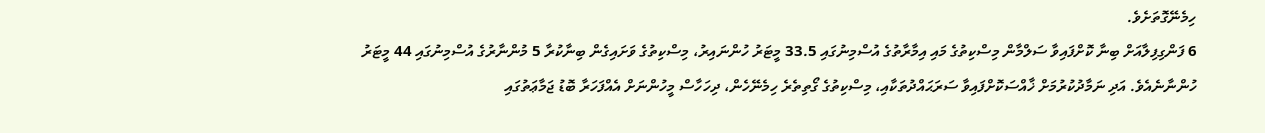ހިމެނޭގޮތަށެވެ.
6 ފަންގިފިލާއަށް ބިނާ ކޮށްފައިވާ ސަލްމާން މިސްކިތުގެ މައި އިމާރާތުގެ އުސްމިނުގައި 33.5 މީޓަރު ހުންނައިރު، މިސްކިތުގެ ވަށައިގެން ބިނާކުރާ 5 މުންނާރުގެ އުސްމިނުގައި 44 މީޓަރު ހުންނާނެއެވެ. އަދި ނަމާދުކުރުމަށް ޚާއްސަކޮށްފައިވާ ސަރަޙައްދުތަކާއި، މިސްކިތުގެ ގޯތިތެރެ ހިމެނޭހެން، ދިހަހާސް މީހުންނަށް އެއްފަހަރާ ބޮޑު ޖަމާޢަތުގައި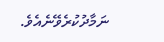ނަމާދުކުރެވޭނެއެވެ.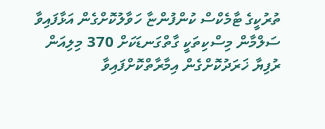ތުރުކީގެ ޓާމެކްސް ކުންފުންޏާ ހަވާލުކޮށްގެން އަޅާފައިވާ ސަލްމާން މިސްކިތަކީ ގާތްގަނޑަކަށް 370 މިލިއަން ރުފިޔާ ޚަރަދުކޮށްގެން އިމާރާތްކޮށްފައިވާ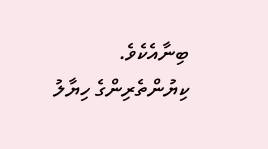ބިނާއެކެވެ.
ކިޔުންތެރިންގެ ހިޔާލު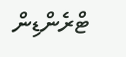ޓްރެންޑިން